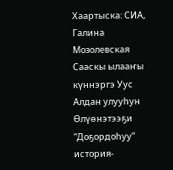Хаартыска: СИА, Галина Мозолевская
Сааскы ылааҥы күннэргэ Уус Алдан улууһун Өлүөнэтээҕи “Доҕордоһуу” история-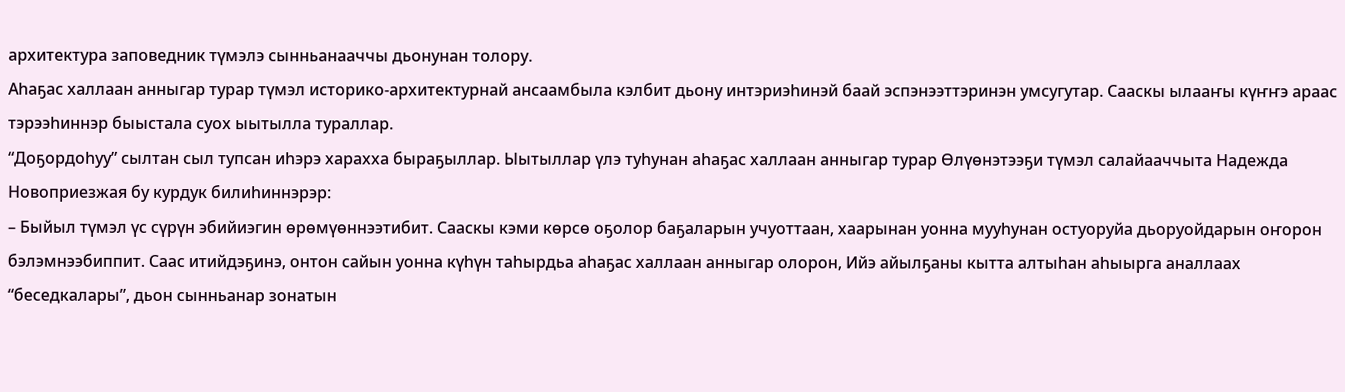архитектура заповедник түмэлэ сынньанааччы дьонунан толору.
Аһаҕас халлаан анныгар турар түмэл историко-архитектурнай ансаамбыла кэлбит дьону интэриэһинэй баай эспэнээттэринэн умсугутар. Сааскы ылааҥы күҥҥэ араас тэрээһиннэр быыстала суох ыытылла тураллар.
“Доҕордоһуу” сылтан сыл тупсан иһэрэ харахха быраҕыллар. Ыытыллар үлэ туһунан аһаҕас халлаан анныгар турар Өлүөнэтээҕи түмэл салайааччыта Надежда Новоприезжая бу курдук билиһиннэрэр:
– Быйыл түмэл үс сүрүн эбийиэгин өрөмүөннээтибит. Сааскы кэми көрсө оҕолор баҕаларын учуоттаан, хаарынан уонна мууһунан остуоруйа дьоруойдарын оҥорон бэлэмнээбиппит. Саас итийдэҕинэ, онтон сайын уонна күһүн таһырдьа аһаҕас халлаан анныгар олорон, Ийэ айылҕаны кытта алтыһан аһыырга аналлаах “беседкалары”, дьон сынньанар зонатын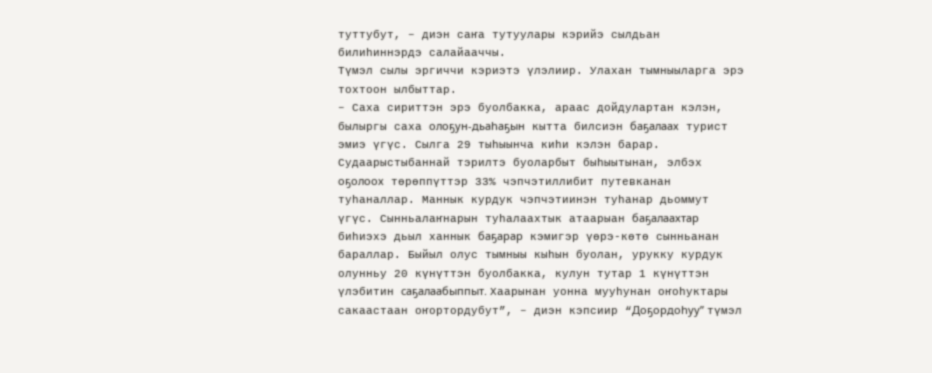туттубут, – диэн саҥа тутуулары кэрийэ сылдьан билиһиннэрдэ салайааччы.
Түмэл сылы эргиччи кэриэтэ үлэлиир. Улахан тымныыларга эрэ тохтоон ылбыттар.
– Саха сириттэн эрэ буолбакка, араас дойдулартан кэлэн, былыргы саха олоҕун-дьаһаҕын кытта билсиэн баҕалаах турист эмиэ үгүс. Сылга 29 тыһыынча киһи кэлэн барар. Судаарыстыбаннай тэрилтэ буоларбыт быһыытынан, элбэх оҕолоох төрөппүттэр 33% чэпчэтиллибит путевканан туһаналлар. Маннык курдук чэпчэтиинэн туһанар дьоммут үгүс. Сынньалаҥнарын туһалаахтык атаарыан баҕалаахтар биһиэхэ дьыл ханнык баҕарар кэмигэр үөрэ-көтө сынньанан бараллар. Быйыл олус тымныы кыһын буолан, урукку курдук олунньу 20 күнүттэн буолбакка, кулун тутар 1 күнүттэн үлэбитин саҕалаабыппыт. Хаарынан уонна мууһунан оҥоһуктары сакаастаан оҥортордубут”, – диэн кэпсиир “Доҕордоһуу” түмэл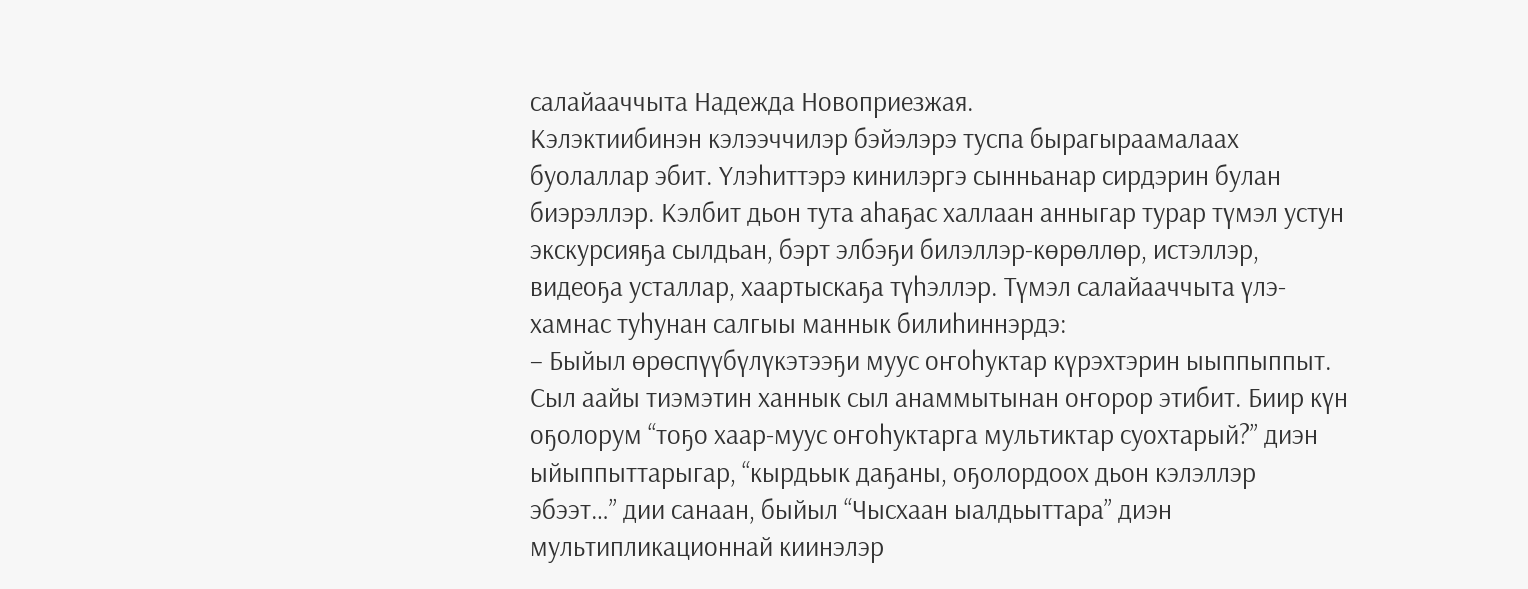салайааччыта Надежда Новоприезжая.
Кэлэктиибинэн кэлээччилэр бэйэлэрэ туспа бырагыраамалаах буолаллар эбит. Үлэһиттэрэ кинилэргэ сынньанар сирдэрин булан биэрэллэр. Кэлбит дьон тута аһаҕас халлаан анныгар турар түмэл устун экскурсияҕа сылдьан, бэрт элбэҕи билэллэр-көрөллөр, истэллэр, видеоҕа усталлар, хаартыскаҕа түһэллэр. Түмэл салайааччыта үлэ-хамнас туһунан салгыы маннык билиһиннэрдэ:
– Быйыл өрөспүүбүлүкэтээҕи муус оҥоһуктар күрэхтэрин ыыппыппыт. Сыл аайы тиэмэтин ханнык сыл анаммытынан оҥорор этибит. Биир күн оҕолорум “тоҕо хаар-муус оҥоһуктарга мультиктар суохтарый?” диэн ыйыппыттарыгар, “кырдьык даҕаны, оҕолордоох дьон кэлэллэр эбээт…” дии санаан, быйыл “Чысхаан ыалдьыттара” диэн мультипликационнай киинэлэр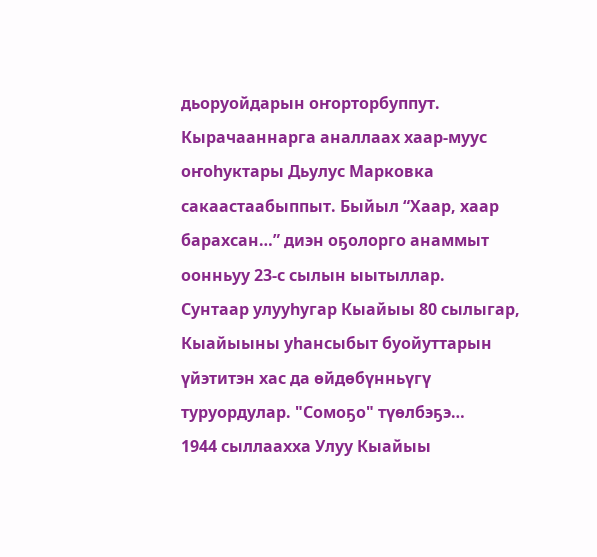дьоруойдарын оҥорторбуппут. Кырачааннарга аналлаах хаар-муус оҥоһуктары Дьулус Марковка сакаастаабыппыт. Быйыл “Хаар, хаар барахсан…” диэн оҕолорго анаммыт оонньуу 23-с сылын ыытыллар.
Сунтаар улууһугар Кыайыы 80 сылыгар, Кыайыыны уһансыбыт буойуттарын үйэтитэн хас да ɵйдɵбүнньүгү туруордулар. "Сомоҕо" түɵлбэҕэ…
1944 сыллаахха Улуу Кыайыы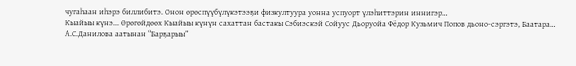чугаһаан иһэрэ биллибитэ. Онон өрөспүүбүлүкэтээҕи физкултуура уонна успуорт үлэһиттэрин иннигэр…
Кыайыы күнэ... Өрөгөйдөөх Кыайыы күнүн сахаттан бастакы Сэбиэскэй Сойуус Дьоруойа Фёдор Кузьмич Попов дьоно-сэргэтэ, Баатара…
А.С.Данилова аатынан “Барҕарыы”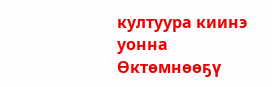култуура киинэ уонна Өктөмнөөҕү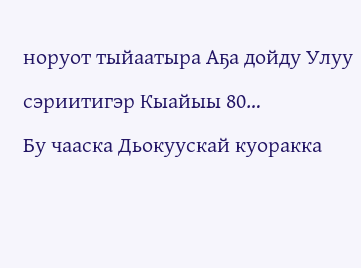норуот тыйаатыра Аҕа дойду Улуу сэриитигэр Кыайыы 80…
Бу чааска Дьокуускай куоракка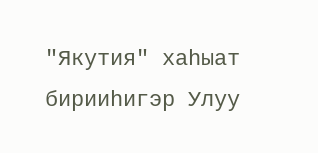"Якутия" хаһыат бирииһигэр Улуу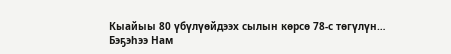Кыайыы 80 үбүлүөйдээх сылын көрсө 78-с төгүлүн…
Бэҕэһээ Нам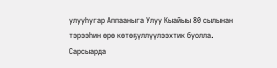улууһугар Аппааныга Улуу Кыайыы 80 сылынан тэрээһин өрө көтөҕүллүүлээхтик буолла. Сарсыарда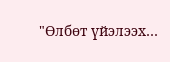"Өлбөт үйэлээх…